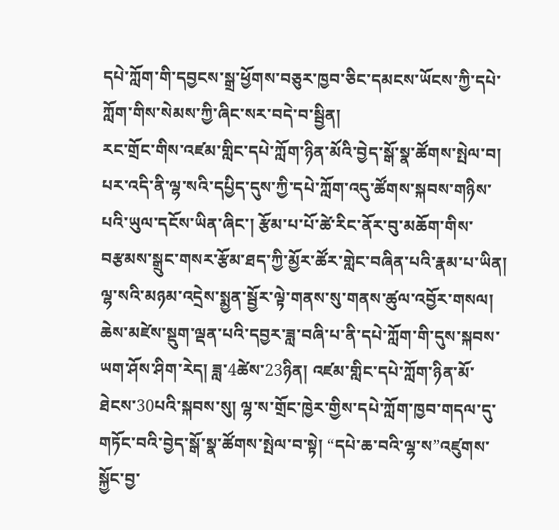དཔེ་ཀློག་གི་དབྱངས་སྒྲ་ཕྱོགས་བཅུར་ཁྱབ་ཅིང་དམངས་ཡོངས་ཀྱི་དཔེ་ཀློག་གིས་སེམས་ཀྱི་ཞིང་སར་བདེ་བ་སྦྱིན།
རང་གྲོང་གིས་འཛམ་གླིང་དཔེ་ཀློག་ཉིན་མོའི་བྱེད་སྒོ་སྣ་ཚོགས་སྤེལ་བ།
པར་འདི་ནི་ལྷ་སའི་དཔྱིད་དུས་ཀྱི་དཔེ་ཀློག་འདུ་ཚོགས་སྐབས་གཉིས་པའི་ཡུལ་དངོས་ཡིན་ཞིང་། རྩོམ་པ་པོ་ཚེ་རིང་ནོར་བུ་མཆོག་གིས་བརྩམས་སྒྲུང་གསར་རྩོམ་ཐད་ཀྱི་མྱོར་ཚོར་གླེང་བཞིན་པའི་རྣམ་པ་ཡིན།
ལྷ་སའི་མཉམ་འདྲེས་སྨྱན་སྦྱོར་ལྟེ་གནས་སུ་གནས་ཚུལ་འབྱོར་གསལ། ཆེས་མཛེས་སྡུག་ལྡན་པའི་དབྱར་ཟླ་བཞི་པ་ནི་དཔེ་ཀློག་གི་དུས་སྐབས་ཡག་ཤོས་ཤིག་རེད། ཟླ་4ཚེས་23ཉིན། འཛམ་གླིང་དཔེ་ཀློག་ཉིན་མོ་ཐེངས་30པའི་སྐབས་སུ། ལྷ་ས་གྲོང་ཁྱེར་གྱིས་དཔེ་ཀློག་ཁྱབ་གདལ་དུ་གཏོང་བའི་བྱེད་སྒོ་སྣ་ཚོགས་སྤེལ་བ་སྟེ། “དཔེ་ཆ་བའི་ལྷ་ས”འཛུགས་སྐྱོང་བྱ་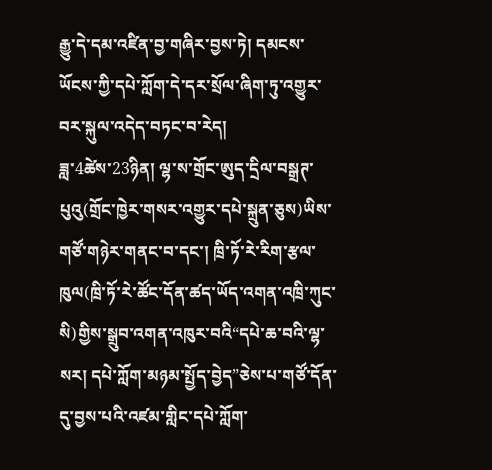རྒྱུ་དེ་དམ་འཛིན་བྱ་གཞིར་བྱས་ཏེ། དམངས་ཡོངས་ཀྱི་དཔེ་ཀློག་དེ་དར་སྲོལ་ཞིག་ཏུ་འགྱུར་བར་སྐུལ་འདེད་བཏང་བ་རེད།
ཟླ་4ཚེས་23ཉིན། ལྷ་ས་གྲོང་ཨུད་དྲིལ་བསྒྲཊ་པུའུ(གྲོང་ཁྱེར་གསར་འགྱུར་དཔེ་སྐྲུན་ཅུས)ཡིས་གཙོ་གཉེར་གནང་བ་དང་། ཁྲི་ཏོ་རེ་རིག་རྩལ་ཁུལ(ཁྲི་ཏོ་རེ་ཚོང་དོན་ཚད་ཡོད་འགན་འཁྲི་ཀུང་སི)གྱིས་སྒྲུབ་འགན་འཁུར་བའི“དཔེ་ཆ་བའི་ལྷ་སར། དཔེ་ཀློག་མཉམ་སྤྱོད་བྱེད”ཅེས་པ་གཙོ་དོན་དུ་བྱས་པའི་འཛམ་གླིང་དཔེ་ཀློག་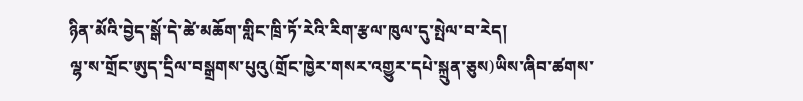ཉིན་མོའི་བྱེད་སྒོ་དེ་ཚེ་མཆོག་གླིང་ཁྲི་ཏོ་རེའི་རིག་རྩལ་ཁུལ་དུ་སྤེལ་བ་རེད།
ལྷ་ས་གྲོང་ཨུད་དྲིལ་བསྒྲགས་པུའུ(གྲོང་ཁྱེར་གསར་འགྱུར་དཔེ་སྐྲུན་ཅུས)ཡིས་ཞིབ་ཚགས་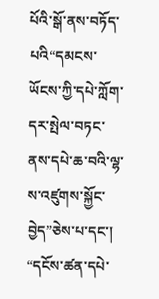པོའི་སྒོ་ནས་བཏོད་པའི“དམངས་ཡོངས་ཀྱི་དཔེ་ཀློག་དར་སྤེལ་བཏང་ནས་དཔེ་ཆ་བའི་ལྷ་ས་འཛུགས་སྐྱོང་བྱེད”ཅེས་པ་དང་། “དངོས་ཚན་དཔེ་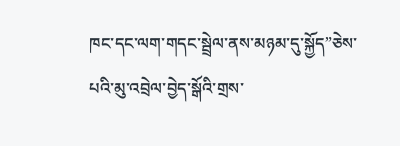ཁང་དང་ལག་གདང་སྦྲེལ་ནས་མཉམ་དུ་སྐྱོད”ཅེས་པའི་མུ་འབྲེལ་བྱེད་སྒོའི་གྲས་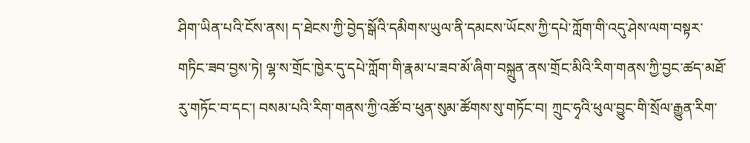ཤིག་ཡིན་པའི་ངོས་ནས། ད་ཐེངས་ཀྱི་བྱེད་སྒོའི་དམིགས་ཡུལ་ནི་དམངས་ཡོངས་ཀྱི་དཔེ་ཀློག་གི་འདུ་ཤེས་ལག་བསྟར་གཏིང་ཟབ་བྱས་ཏེ། ལྷ་ས་གྲོང་ཁྱེར་དུ་དཔེ་ཀློག་གི་རྣམ་པ་ཟབ་མོ་ཞིག་བསྐྲུན་ནས་གྲོང་མིའི་རིག་གནས་ཀྱི་བྱང་ཚད་མཐོ་རུ་གཏོང་བ་དང་། བསམ་པའི་རིག་གནས་ཀྱི་འཚོ་བ་ཕུན་སུམ་ཚོགས་སུ་གཏོང་བ། ཀྲུང་ཧྭའི་ཕུལ་བྱུང་གི་སྲོལ་རྒྱུན་རིག་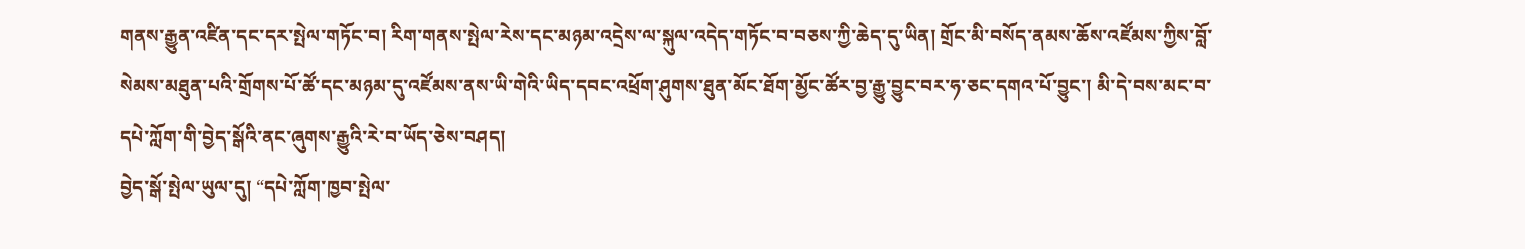གནས་རྒྱུན་འཛིན་དང་དར་སྤེལ་གཏོང་བ། རིག་གནས་སྤེལ་རེས་དང་མཉམ་འདྲེས་ལ་སྐུལ་འདེད་གཏོང་བ་བཅས་ཀྱི་ཆེད་དུ་ཡིན། གྲོང་མི་བསོད་ནམས་ཆོས་འཛོམས་ཀྱིས་བློ་སེམས་མཐུན་པའི་གྲོགས་པོ་ཚོ་དང་མཉམ་དུ་འཛོམས་ནས་ཡི་གེའི་ཡིད་དབང་འཕྲོག་ཤུགས་ཐུན་མོང་ཐོག་མྱོང་ཚོར་བྱ་རྒྱུ་བྱུང་བར་ཧ་ཅང་དགའ་པོ་བྱུང་། མི་དེ་བས་མང་བ་དཔེ་ཀློག་གི་བྱེད་སྒོའི་ནང་ཞུགས་རྒྱུའི་རེ་བ་ཡོད་ཅེས་བཤད།
བྱེད་སྒོ་སྤེལ་ཡུལ་དུ། “དཔེ་ཀློག་ཁྱབ་སྤེལ་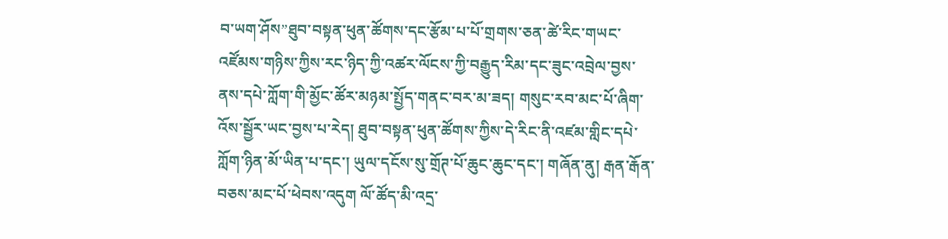བ་ཡག་ཤོས”ཐུབ་བསྟན་ཕུན་ཚོགས་དང་རྩོམ་པ་པོ་གྲགས་ཅན་ཚེ་རིང་གཡང་འཛོམས་གཉིས་ཀྱིས་རང་ཉིད་ཀྱི་འཚར་ལོངས་ཀྱི་བརྒྱུད་རིམ་དང་ཟུང་འབྲེལ་བྱས་ནས་དཔེ་ཀློག་གི་མྱོང་ཚོར་མཉམ་སྤྱོད་གནང་བར་མ་ཟད། གསུང་རབ་མང་པོ་ཞིག་འོས་སྦྱོར་ཡང་བྱས་པ་རེད། ཐུབ་བསྟན་ཕུན་ཚོགས་ཀྱིས་དེ་རིང་ནི་འཛམ་གླིང་དཔེ་ཀློག་ཉིན་མོ་ཡིན་པ་དང་། ཡུལ་དངོས་སུ་གྲོཊ་པོ་ཆུང་ཆུང་དང་། གཞོན་ནུ། རྒན་རྒོན་བཅས་མང་པོ་ཕེབས་འདུག ལོ་ཚོད་མི་འདྲ་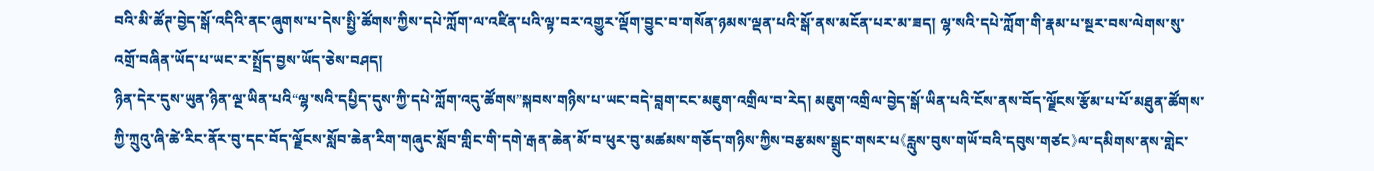བའི་མི་ཚོཊ་བྱེད་སྒོ་འདིའི་ནང་ཞུགས་པ་དེས་སྤྱི་ཚོགས་ཀྱིས་དཔེ་ཀློག་ལ་འཛིན་པའི་ལྟ་བར་འགྱུར་ལྡོག་བྱུང་བ་གསོན་ཉམས་ལྡན་པའི་སྒོ་ནས་མངོན་པར་མ་ཟད། ལྷ་སའི་དཔེ་ཀློག་གི་རྣམ་པ་སྔར་བས་ལེགས་སུ་འགྲོ་བཞིན་ཡོད་པ་ཡང་ར་སྤྲོད་བྱས་ཡོད་ཅེས་བཤད།
ཉིན་དེར་དུས་ཡུན་ཉིན་ལྔ་ཡིན་པའི“ལྷ་སའི་དཔྱིད་དུས་ཀྱི་དཔེ་ཀློག་འདུ་ཚོགས”སྐབས་གཉིས་པ་ཡང་བདེ་བླག་ངང་མཇུག་འགྲིལ་བ་རེད། མཇུག་འགྲིལ་བྱེད་སྒོ་ཡིན་པའི་ངོས་ནས་བོད་ལྗོངས་རྩོམ་པ་པོ་མཐུན་ཚོགས་ཀྱི་ཀྲུའུ་ཞི་ཚེ་རིང་ནོར་བུ་དང་བོད་ལྗོངས་སློབ་ཆེན་རིག་གཞུང་སློབ་གླིང་གི་དགེ་རྒན་ཆེན་མོ་བ་ཕུར་བུ་མཚམས་གཅོད་གཉིས་ཀྱིས་བརྩམས་སྒྲུང་གསར་པ《རླུས་བུས་གཡོ་བའི་དབུས་གཙང》ལ་དམིགས་ནས་གླེང་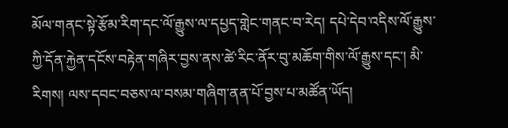མོལ་གནང་སྟེ་རྩོམ་རིག་དང་ལོ་རྒྱུས་ལ་དཔྱད་གླེང་གནང་བ་རེད། དཔེ་དེབ་འདིས་ལོ་རྒྱུས་ཀྱི་དོན་རྐྱེན་དངོས་བརྟེན་གཞིར་བྱས་ནས་ཚེ་རིང་ནོར་བུ་མཆོག་གིས་ལོ་རྒྱུས་དང་། མི་རིགས། ལས་དབང་བཅས་ལ་བསམ་གཞིག་ནན་པོ་བྱས་པ་མཚོན་ཡོད།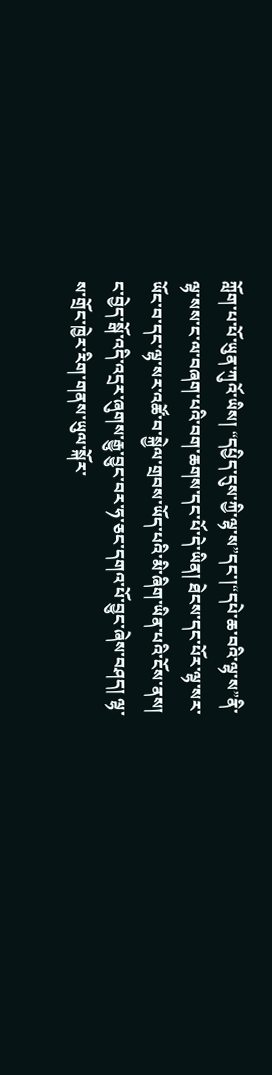ཀློག་པ་པོ་ཡུན་ཀུའོ་ཡིས། “དཔྱིད་དུས་ཀྱི་ལྷ་ས”དང་།“དཔེ་ཆ་བའི་ལྷ་ས”ནི་ལྷ་སས་ང་ལ་བཞག་པའི་བག་ཆགས་དང་པོ་དེ་ཡིན། ཐེངས་དང་པོར་ལྷ་སར་ཡོང་བ་དང་ལྷ་སར་འཚོ་བ་སྐྱེལ་གྲབས་ཡོད་པའི་མི་ཞིག་ཡིན་པའི་ངོས་ནས། ང་བྱེད་སྒོ་འདི་འདྲར་ཞུགས་རྒྱུ་བྱུང་བར་ཧ་ཅང་དགའ་པོ་བྱུང་ཞེས་བཤད། ལྷ་ས་གྲོང་ཁྱེར་རིག་གནས་ཡུལ་སྐོར་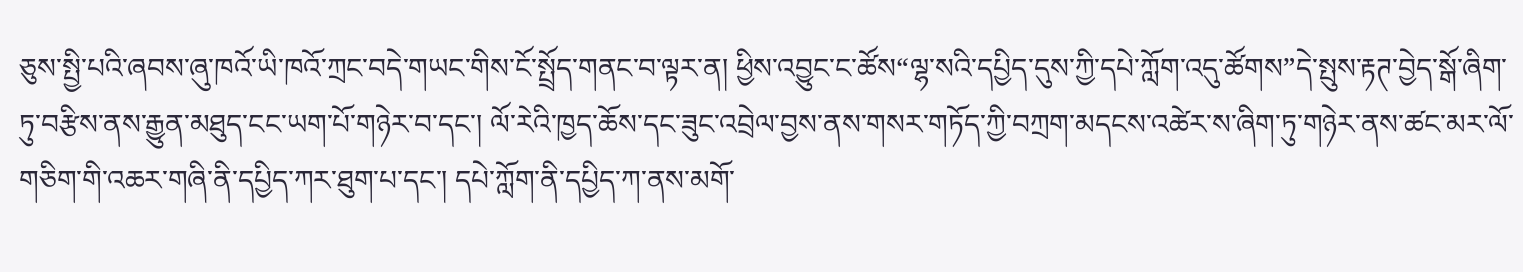ཅུས་སྤྱི་པའི་ཞབས་ཞུ་ཁའོ་ཡི་ཁའོ་ཀྲང་བདེ་གཡང་གིས་ངོ་སྤྲོད་གནང་བ་ལྟར་ན། ཕྱིས་འབྱུང་ང་ཚོས“ལྷ་སའི་དཔྱིད་དུས་ཀྱི་དཔེ་ཀློག་འདུ་ཚོགས”དེ་སྤུས་རྟཊ་བྱེད་སྒོ་ཞིག་ཏུ་བརྩིས་ནས་རྒྱུན་མཐུད་ངང་ཡག་པོ་གཉེར་བ་དང་། ལོ་རེའི་ཁྱད་ཆོས་དང་ཟུང་འབྲེལ་བྱས་ནས་གསར་གཏོད་ཀྱི་བཀྲག་མདངས་འཚེར་ས་ཞིག་ཏུ་གཉེར་ནས་ཚང་མར་ལོ་གཅིག་གི་འཆར་གཞི་ནི་དཔྱིད་ཀར་ཐུག་པ་དང་། དཔེ་ཀློག་ནི་དཔྱིད་ཀ་ནས་མགོ་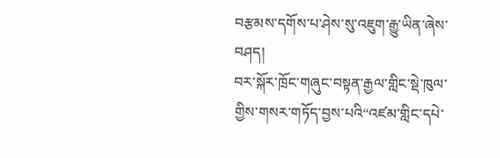བརྩམས་དགོས་པ་ཤེས་སུ་འཇུག་རྒྱུ་ཡིན་ཞེས་བཤད།
བར་སྐོར་ཁྲོང་གཞུང་བསྟན་རྒྱལ་གླིང་སྡེ་ཁུལ་གྱིས་གསར་གཏོད་བྱས་པའི“འཛམ་གླིང་དཔེ་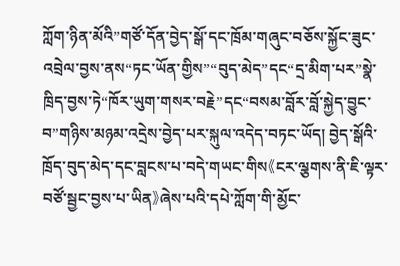ཀློག་ཉིན་མོའི”གཙོ་དོན་བྱེད་སྒོ་དང་ཁྲོམ་གཞུང་བཅོས་སྐྱོང་ཟུང་འབྲེལ་བྱས་ནས“ཏང་ཡོན་གྱིས”“བུད་མེད”དང“དྲ་མིག་པར”སྣེ་ཁྲིད་བྱས་ཏེ“ཁོར་ཡུག་གསར་བརྗེ”དང“བསམ་བློར་བློ་སྐྱེད་བྱུང་བ”གཉིས་མཉམ་འདྲེས་བྱེད་པར་སྐུལ་འདེད་བཏང་ཡོད། བྱེད་སྒོའི་ཁྲོད་བུད་མེད་དང་བླངས་པ་བདེ་གཡང་གིས《ངར་ལྕགས་ནི་ཇི་ལྟར་བཙོ་སྦྱང་བྱས་པ་ཡིན》ཞེས་པའི་དཔེ་ཀློག་གི་མྱོང་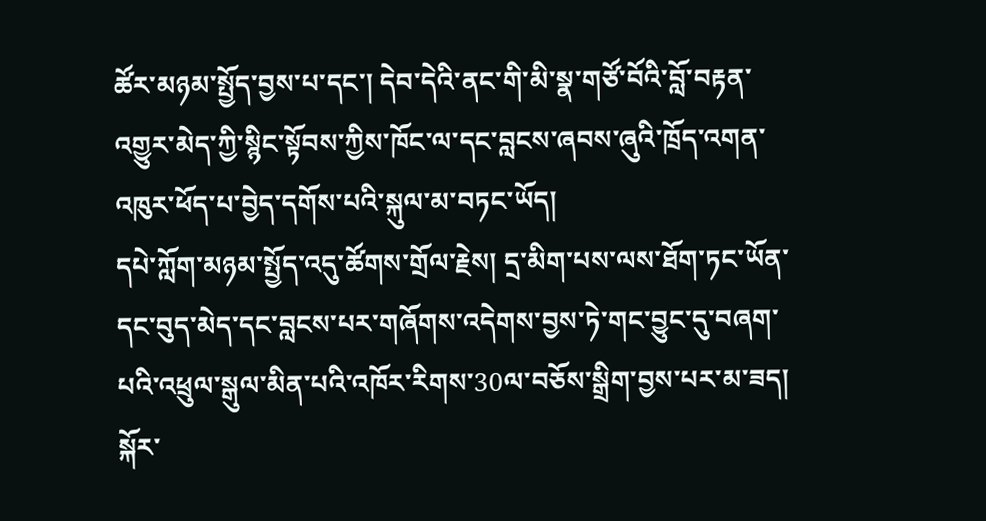ཚོར་མཉམ་སྤྱོད་བྱས་པ་དང་། དེབ་དེའི་ནང་གི་མི་སྣ་གཙོ་བོའི་བློ་བརྟན་འགྱུར་མེད་ཀྱི་སྙིང་སྟོབས་ཀྱིས་ཁོང་ལ་དང་བླངས་ཞབས་ཞུའི་ཁྲོད་འགན་འཁུར་ཕོད་པ་བྱེད་དགོས་པའི་སྐུལ་མ་བཏང་ཡོད།
དཔེ་ཀློག་མཉམ་སྤྱོད་འདུ་ཚོགས་གྲོལ་རྗེས། དྲ་མིག་པས་ལས་ཐོག་ཏང་ཡོན་དང་བུད་མེད་དང་བླངས་པར་གཞོགས་འདེགས་བྱས་ཏེ་གང་བྱུང་དུ་བཞག་པའི་འཕྲུལ་སྒུལ་མིན་པའི་འཁོར་རིགས་30ལ་བཅོས་སྒྲིག་བྱས་པར་མ་ཟད། སྐོར་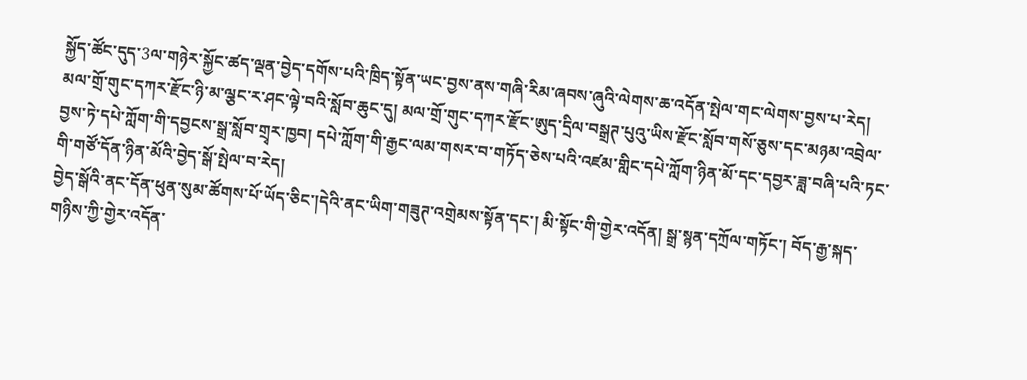སྐྱོད་ཚོང་དུད་3ལ་གཉེར་སྐྱོང་ཚད་ལྡན་བྱེད་དགོས་པའི་ཁྲིད་སྟོན་ཡང་བྱས་ནས་གཞི་རིམ་ཞབས་ཞུའི་ལེགས་ཆ་འདོན་སྤེལ་གང་ལེགས་བྱས་པ་རེད།
མལ་གྲོ་གུང་དཀར་རྫོང་ཉི་མ་ལྕང་ར་ཤང་ལྟེ་བའི་སློབ་ཆུང་དུ། མལ་གྲོ་གུང་དཀར་རྫོང་ཨུད་དྲིལ་བསྒྲཊ་པུའུ་ཡིས་རྫོང་སློབ་གསོ་ཅུས་དང་མཉམ་འབྲེལ་བྱས་ཏེ་དཔེ་ཀློག་གི་དབྱངས་སྒྲ་སློབ་གྲྭར་ཁྱབ། དཔེ་ཀློག་གི་རྒྱང་ལམ་གསར་བ་གཏོད་ཅེས་པའི་འཛམ་གླིང་དཔེ་ཀློག་ཉིན་མོ་དང་དབྱར་ཟླ་བཞི་པའི་ཏང་གི་གཙོ་དོན་ཉིན་མོའི་བྱེད་སྒོ་སྤེལ་བ་རེད།
བྱེད་སྒོའི་ནང་དོན་ཕུན་སུམ་ཚོགས་པོ་ཡོད་ཅིང་།དེའི་ནང་ཡིག་གཟུཊ་འགྲེམས་སྟོན་དང་། མི་སྟོང་གི་གྱེར་འདོན། སྒྲ་སྙན་དཀྲོལ་གཏོང་། བོད་རྒྱ་སྐད་གཉིས་ཀྱི་གྱེར་འདོན་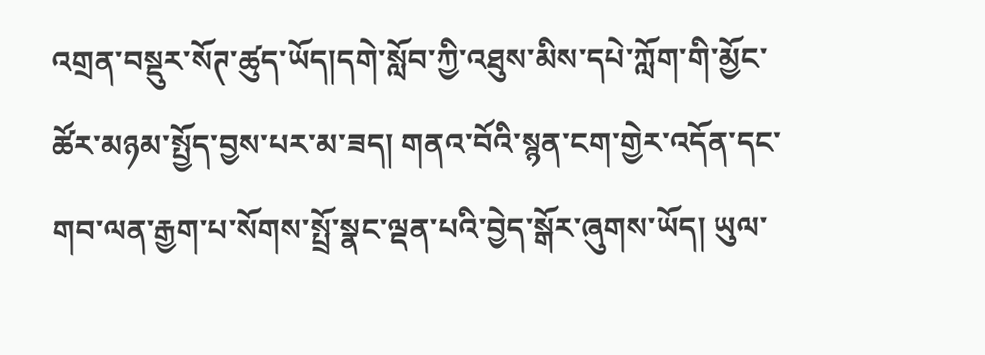འགྲན་བསྡུར་སོཊ་ཚུད་ཡོད།དགེ་སློབ་ཀྱི་འཐུས་མིས་དཔེ་ཀློག་གི་མྱོང་ཚོར་མཉམ་སྤྱོད་བྱས་པར་མ་ཟད། གནའ་བོའི་སྙན་ངག་གྱེར་འདོན་དང་གབ་ལན་རྒྱག་པ་སོགས་སྤྲོ་སྣང་ལྡན་པའི་བྱེད་སྒོར་ཞུགས་ཡོད། ཡུལ་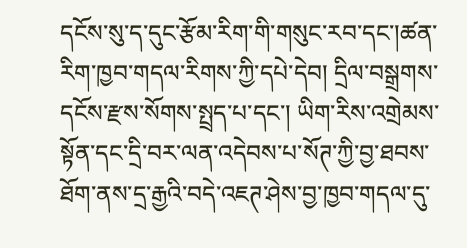དངོས་སུ་ད་དུང་རྩོམ་རིག་གི་གསུང་རབ་དང་།ཚན་རིག་ཁྱབ་གདལ་རིགས་ཀྱི་དཔེ་དེབ། དྲིལ་བསྒྲགས་དངོས་རྫས་སོགས་སྤྲད་པ་དང་། ཡིག་རིས་འགྲེམས་སྟོན་དང་དྲི་བར་ལན་འདེབས་པ་སོཊ་ཀྱི་བྱ་ཐབས་ཐོག་ནས་དྲ་རྒྱའི་བདེ་འཇཊ་ཤེས་བྱ་ཁྱབ་གདལ་དུ་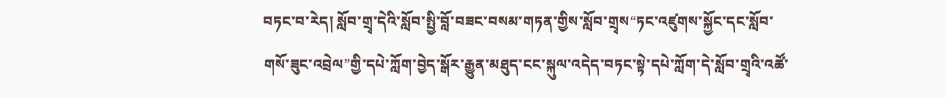བཏང་བ་རེད། སློབ་གྲྭ་དེའི་སློབ་སྤྱི་བློ་བཟང་བསམ་གཏན་གྱིས་སློབ་གྲྭས“ཏང་འཛུགས་སྐྱོང་དང་སློབ་གསོ་ཟུང་འབྲེལ”གྱི་དཔེ་ཀློག་བྱེད་སྒོར་རྒྱུན་མཐུད་ངང་སྐུལ་འདེད་བཏང་སྟེ་དཔེ་ཀློག་དེ་སློབ་གྲྭའི་འཚོ་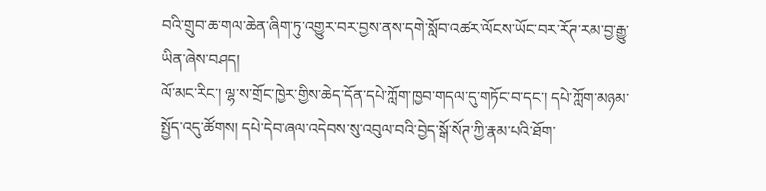བའི་གྲུབ་ཆ་གལ་ཆེན་ཞིག་ཏུ་འགྱུར་བར་བྱས་ནས་དགེ་སློབ་འཚར་ལོངས་ཡོང་བར་རོཊ་རམ་བྱ་རྒྱུ་ཡིན་ཞེས་བཤད།
ལོ་མང་རིང་། ལྷ་ས་གྲོང་ཁྱེར་གྱིས་ཆེད་དོན་དཔེ་ཀློག་ཁྱབ་གདལ་དུ་གཏོང་བ་དང་། དཔེ་ཀློག་མཉམ་སྤྱོད་འདུ་ཚོགས། དཔེ་དེབ་ཞལ་འདེབས་སུ་འབུལ་བའི་བྱེད་སྒོ་སོཊ་ཀྱི་རྣམ་པའི་ཐོག་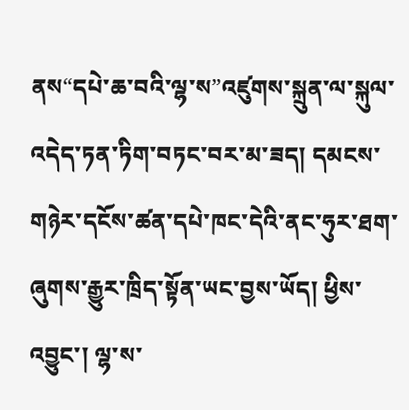ནས“དཔེ་ཆ་བའི་ལྷ་ས”འཛུགས་སྐྲུན་ལ་སྐུལ་འདེད་ཏན་ཏིག་བཏང་བར་མ་ཟད། དམངས་གཉེར་དངོས་ཚན་དཔེ་ཁང་དེའི་ནང་ཧུར་ཐག་ཞུགས་རྒྱུར་ཁྲིད་སྟོན་ཡང་བྱས་ཡོད། ཕྱིས་འབྱུང་། ལྷ་ས་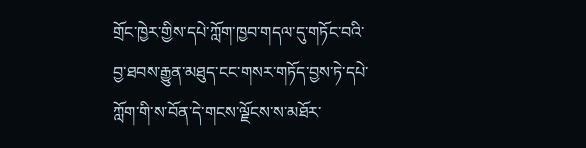གྲོང་ཁྱེར་གྱིས་དཔེ་ཀློག་ཁྱབ་གདལ་དུ་གཏོང་བའི་བྱ་ཐབས་རྒྱུན་མཐུད་ངང་གསར་གཏོད་བྱས་ཏེ་དཔེ་ཀློག་གི་ས་བོན་དེ་གངས་ལྗོངས་ས་མཐོར་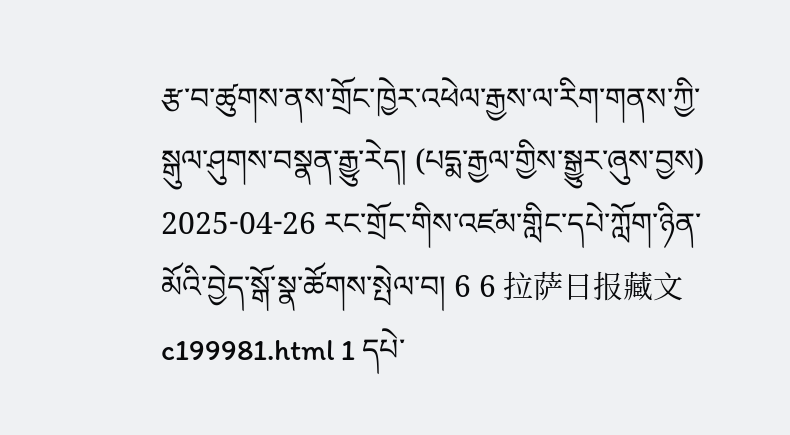རྩ་བ་ཚུགས་ནས་གྲོང་ཁྱེར་འཕེལ་རྒྱས་ལ་རིག་གནས་ཀྱི་སྒུལ་ཤུགས་བསྣན་རྒྱུ་རེད། (པདྨ་རྒྱལ་གྱིས་སྒྱུར་ཞུས་བྱས)
2025-04-26 རང་གྲོང་གིས་འཛམ་གླིང་དཔེ་ཀློག་ཉིན་མོའི་བྱེད་སྒོ་སྣ་ཚོགས་སྤེལ་བ། 6 6 拉萨日报藏文 c199981.html 1 དཔེ་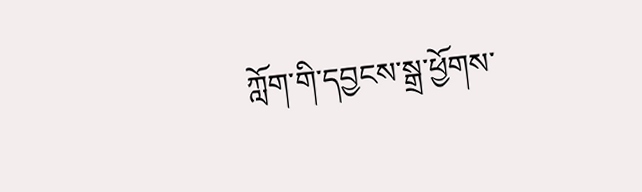ཀློག་གི་དབྱངས་སྒྲ་ཕྱོགས་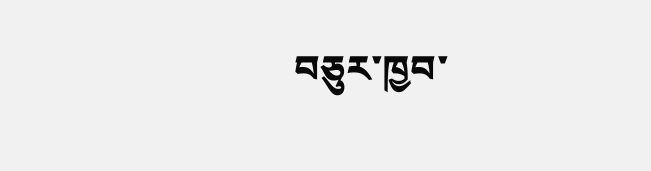བཅུར་ཁྱབ་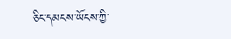ཅིང་དམངས་ཡོངས་ཀྱི་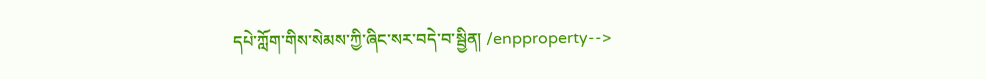དཔེ་ཀློག་གིས་སེམས་ཀྱི་ཞིང་སར་བདེ་བ་སྦྱིན། /enpproperty-->